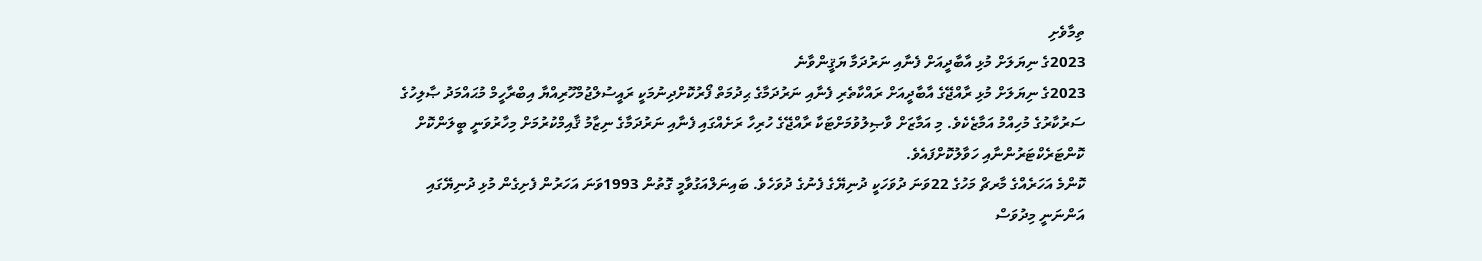ތިމާވެށި
2023ގެ ނިޔަލަށް މުޅި އާބާދީއަށް ފެނާއި ނަރުދަމާ ޔަޤީންވާނެ
2023ގެ ނިޔަލަށް މުޅި ރާއްޖޭގެ އާބާދީއަށް ރައްކާތެރި ފެނާއި ނަރުދަމާގެ ޙިދުމަތް ފޯރުކޮށްދިނުމަކީ ރައީސުލްޖުމްހޫރިއްޔާ އިބްރާހީމް މުޙައްމަދު ޞާލިހުގެ ސަރުކާރުގެ މުހިއްމު އަމާޒެކެވެ. މި އަމާޒަށް ވާޞިލުވުމަށްޓަކާ ރާއްޖޭގެ ހުރިހާ ރަށެއްގައި ފެނާއި ނަރުދަމާގެ ނިޒާމު ޤާއިމްކުރުމަށް މިހާރުވަނީ ބީލަންކޮށް ކޮންޓަރެކްޓަރުންނާއި ހަވާލުކޮށްފައެވެ.
ކޮންމެ އަހަރެއްގެ މާރޗް މަހުގެ 22ވަނަ ދުވަހަކީ ދުނިޔޭގެ ފެނުގެ ދުވަހެވެ. ބައިނަލްއަގުވާމީ ގޮތުން 1993ވަނަ އަހަރުން ފެށިގެން މުޅި ދުނިޔޭގައި އަންނަނީ މިދުވަސް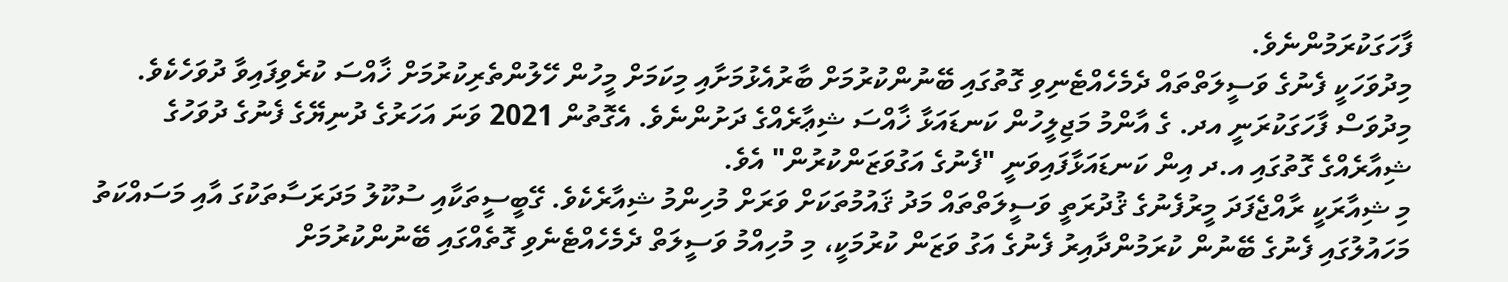ފާހަގަކުރަމުންނެވެ.
މިދުވަހަކީ ފެނުގެ ވަސީލަތްތައް ދެމެހެއްޓެނިވި ގޮތުގައި ބޭނުންކުރުމަށް ބާރުއެޅުމަށާއި މިކަމަށް މީހުން ހޭލުންތެރިކުރުމަށް ޚާއްސަ ކުރެވިފައިވާ ދުވަހެކެވެ. މިދުވަސް ފާހަގަކުރަނީ އދ. ގެ އާންމު މަޖިލީހުން ކަނޑައަޅާ ޚާއްސަ ޝިޢާރެއްގެ ދަށުންނެވެ. އެގޮތުން 2021 ވަނަ އަހަރުގެ ދުނިޔޭގެ ފެނުގެ ދުވަހުގެ ޝިއާރެއްގެ ގޮތުގައި އ.ދ އިން ކަނޑައަޅާފައިވަނީ "ފެނުގެ އަގުވަޒަންކުރުން" އެވެ.
މި ޝިއާރަކީ ރާއްޖެފަދަ މީރުފެނުގެ ޤުދުރަތީ ވަސީލަތްތައް މަދު ޤައުމުތަކަށް ވަރަށް މުހިންމު ޝިއާރެކެވެ. ގޭބީސީތަކާއި ސުކޫލު މަދަރަސާތަކުގަ އާއި މަސައްކަތު މަހައުލުގައި ފެނުގެ ބޭނުން ކުރަމުންދާއިރު ފެނުގެ އަގު ވަޒަން ކުރުމަކީ، މި މުހިއްމު ވަސީލަތް ދެމެހެއްޓެނެވި ގޮތެއްގައި ބޭނުންކުރުމަށް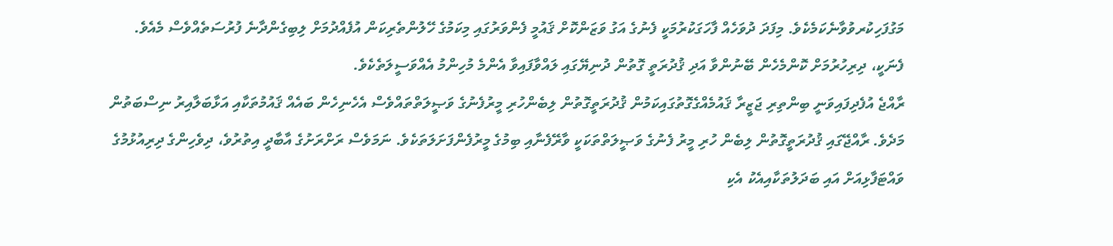މަގުފަހިކުރވުވާނެކަމެކެވެ. މިފަދަ ދުވަހެއް ފާހަގަކުރުމަކީ ފެނުގެ އަގު ވަޒަންކޮށް ޤައުމީ ފެންވަރުގައި މިކަމުގެ ހޭލުންތެރިކަން އުފެއްދުމަށް ލިބިގެންދާނެ ފުރުސަތެއްވެސް މެއެވެ.
ފެނަކީ، ދިރިހުރުމަށް ކޮންމެހެން ބޭނުންވާ އަދި ޤުދުރަތީ ގޮތުން ދުނިޔޭގައި ލައްވާފައިވާ އެންމެ މުހިންމު އެއްވަސީލަތެކެވެ.
ރާއްޖެ އުފެދިފައިވަނީ ބިންތިރި ޖަޒީރާ ޤައުމެއްގެގޮތުގައިކަމުން ޤުދުރަތީގޮތުން ލިބެންހުރި މީރުފެނުގެ ވަޞީލަތްތައްވެސް އެހެނިހެން ބައެއް ޤައުމުތަކާއި އަޅާބަލާއިރު ނިސްބަތުން މަދެވެ. ރާއްޖޭގައި ޤުދުރަތީގޮތުން ލިބެން ހުރި މީރު ފެނުގެ ވަޞީލަތްތަކަކީ ވާރޭފެނާއި ބިމުގެ މީރުފެންފަށަލަތަކެވެ. ނަމަވެސް ރަށްރަށުގެ އާބާދީ އިތުރުވެ، ދިވެހިންގެ ދިރިއުޅުމުގެ ވައްޓަފާޅިއަށް އައި ބަދަލުތަކާއިއެކު އެކި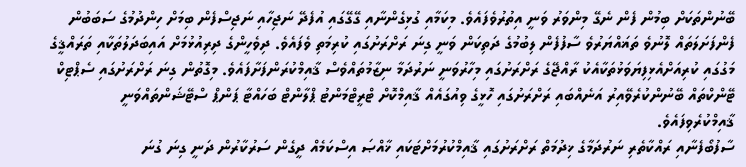ބޭނުންތަކަށް ބިމުން ފެން ނެގޭ މިންވަރު ވަނީ އިތުރުވެފައެވެ. މިކަމާއި ގުޅިގެންނާއި ގޭގޭގައި އުފެދޭ ނަޖިހާއި ނަޖިސްފެން ބިމަށް ހިންދުމުގެ ސަބަބުން ފެންފަށަލަތައް ލޮނުވެ ތަޣައްޔަރުވެ ސާފުފެން ލިބުމުގެ ދަތިކަން ވަނީ ގިނަ ރަށްރަށުގައި ކުރިމަތި ވެފައެވެ. ދިވެހީންގެ ދިރިއުޅުމަށް އައިބަދަލުތަކާއި ތަރައްޤީގެ މަގުގައި ކުރިއަށްއެޅިފިޔަވަޅުތަކާއެކު ރާއްޖޭގެ ރަށްރަށުގައި މިހާރުވަނީ ނަރުދަމާ ނިޒާމުތައްވެސް ޤާއިމްކުރަންފަށާފައެވެ. މިގޮތުން ގިނަ ރަށްރަށުގައި ސެޕްޓިކް ޓޭންކްތައް ބޭނުންކުރެވޭއިރު އަނެއްބައި ރަށްރަށުގައި ހޮޅީގެ ވިއުގައެއް ޤާއިމްކޮށް ޓްރީޓްމަންޓު ޕްލާންޓް ބަހައްޓާ ޕަންޕް ސްޓޭޝަންތައްވަނީ ޤާއިމްކުރެވިފައެވެ.
ސާފުބޯފެނާއި ރައްކާތެރި ނަރުދަމާގެ ޚިދުމަތް ރަށްރަށުގައި ޤާއިމްކުރުމަށްޓަކައި ޚާއްޞަ އިސްކަމެއް ދީގެން ސަރުކާރުން ދަނީ ގިނަ ގުނަ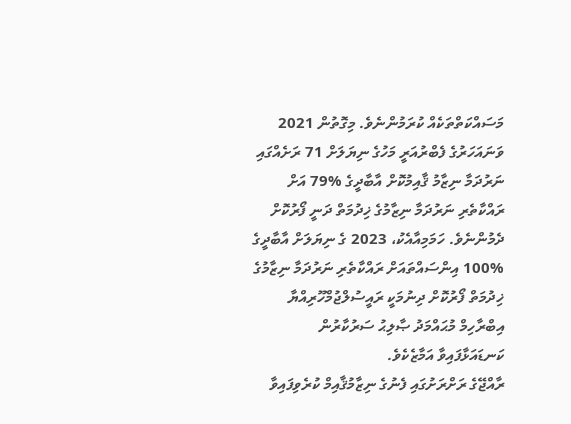މަސައްކަތްތަކެއް ކުރަމުންނެވެ. މިގޮތުން 2021 ވަނައަހަރުގެ ފެބްރުއަރީ މަހުގެ ނިޔަލަށް 71 ރަށެއްގައި ނަރުދަމާ ނިޒާމު ޤާއިމުކޮށް އާބާދީގެ %79 އަށް ރައްކާތެރި ނަރުދަމާ ނިޒާމުގެ ޚިދުމަތް ދަނީ ފޯރުކޮށް ދެމުންނެވެ. ހަމަމިއާއެކު، 2023 ގެ ނިޔަލަށް އާބާދީގެ %100 އިންސައްތައަށް ރައްކާތެރި ނަރުދަމާ ނިޒާމުގެ ޚިދުމަތް ފޯރުކޮށް ދިނުމަކީ ރައީސުލްޖުމްހޫރިއްޔާ އިބްރާހިމް މުޙައްމަދު ޞާލިޙު ސަރުކާރުން ކަނޑައަޅާފައިވާ އަމާޒެކެވެ.
ރާއްޖޭގެ ރަށްރަށުގައި ފެނުގެ ނިޒާމުޤާއިމް ކުރެވިފައިވާ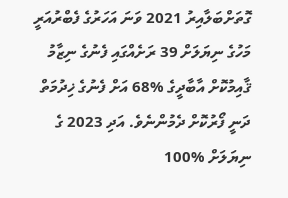ގޮތަށްބަލާއިރު 2021 ވަނަ އަހަރުގެ ފެބްރުއަރީ މަހުގެ ނިޔަލަށް 39 ރަށެއްގައި ފެނުގެ ނިޒާމު ޤާއިމުކޮށް އާބާދީގެ %68 އަށް ފެނުގެ ޚިދުމަތް ދަނީ ފޯރުކޮށް ދެމުންނެވެ. އަދި 2023 ގެ ނިޔަލަށް %100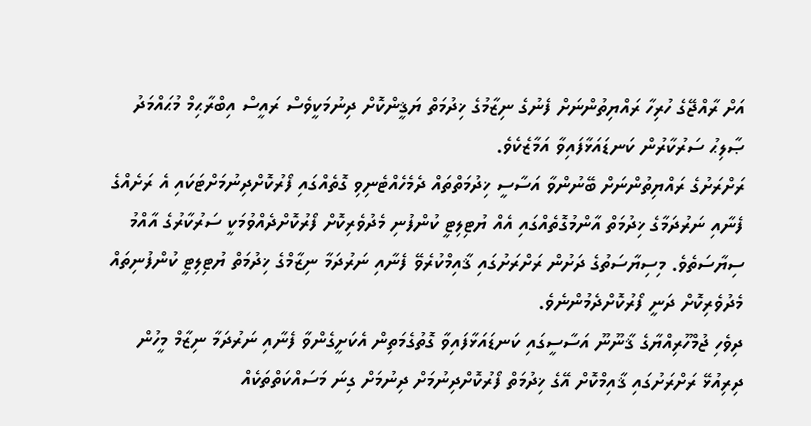އަށް ރާއްޖޭގެ ހުރިހާ ރައްޔިތުންނަށް ފެނުގެ ނިޒާމުގެ ޚިދުމަތް ޔަޤީންކޮށް ދިނުމަކީވެސް ރައީސް އިބްރާޙިމް މުޙައްމަދު ޞާލިޙު ސަރުކާރުން ކަނޑައަޅާފައިވާ އަމާޒެކެވެ.
ރަށްރަށުގެ ރައްޔިތުންނަށް ބޭނުންވާ އަސާސީ ޚިދުމަތްތައް ދެމެހެއްޓެނިވި ގޮތެއްގައި ފޯރުކޮށްދިނުމަށްޓަކައި އެ ރަށެއްގެ ފެނާއި ނަރުދަމާގެ ޚިދުމަތް އާންމުގޮތެއްގައި އެއް ޔުޓިލިޓީ ކުންފުނި މެދުވެރިކޮށް ފޯރުކޮށްދެއްވުމަކީ ސަރުކާރުގެ އާއްމު ސިޔާސަތެވެ. މިސިޔާސަތުގެ ދަށުން ރަށްރަށުގައި ޤާއިމްކުރެވޭ ފެނާއި ނަރުދަމާ ނިޒާމްގެ ޚިދުމަތް ޔުޓިލިޓީ ކުންފުނިތައް މެދުވެރިކޮށް ދަނީ ފޯރުކޮށްދެމުންނެވެ.
ދިވެހި ޖުމްހޫރިއްޔާގެ ޤާނޫނޫ އަސާސީގައި ކަނޑައަޅާފައިވާ ގޮތުގެމަތިން އެކަށީގެންވާ ފެނާއި ނަރުދަމާ ނިޒާމް މީހުން ދިރިއުޅޭ ރަށްރަށުގައި ޤާއިމްކޮށް އޭގެ ޚިދުމަތް ފޯރުކޮށްދިނުމަށް ދިނުމަށް ގިނަ މަސައްކަތްތަކެއް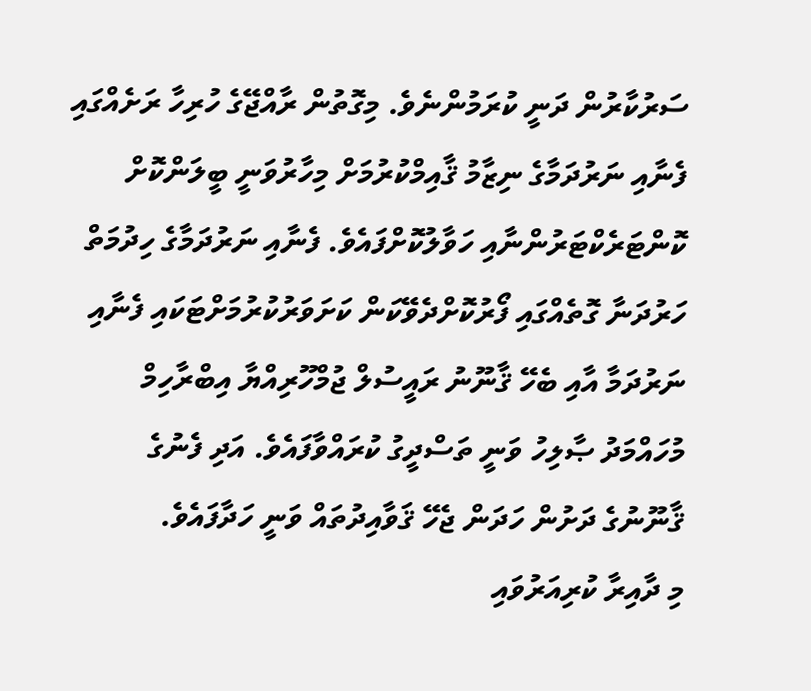ސަރުކާރުން ދަނީ ކުރަމުންނެވެ. މިގޮތުން ރާއްޖޭގެ ހުރިހާ ރަށެއްގައި ފެނާއި ނަރުދަމާގެ ނިޒާމު ޤާއިމްކުރުމަށް މިހާރުވަނީ ބީލަންކޮށް ކޮންޓަރެކްޓަރުންނާއި ހަވާލުކޮށްފައެވެ. ފެނާއި ނަރުދަމާގެ ހިދުމަތް ހަރުދަނާ ގޮތެއްގައި ފޯރުކޮށްދެވޭކަން ކަށަވަރުކުރުމަށްޓަކައި ފެނާއި ނަރުދަމާ އާއި ބެހޭ ޤާނޫނު ރައީސުލް ޖުމްހޫރިއްޔާ އިބްރާހިމް މުހައްމަދު ޞާލިހު ވަނީ ތަސްދީގު ކުރައްވާފައެވެ. އަދި ފެނުގެ ޤާނޫނުގެ ދަށުން ހަދަން ޖެހޭ ޤަވާއިދުތައް ވަނީ ހަދާފައެވެ.
މި ދާއިރާ ކުރިއަރުވައި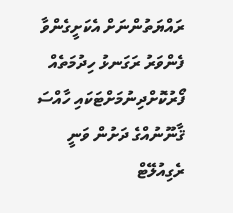ރައްޔަތުންނަށް އެކަށީގެންވާ ފެންވަރު ރަގަނޅު ހިދުމަތެއް ފޯރުކޮށްދިނުމަށްޓަކައި ހާއްސަ ޤާނޫނުއްގެ ދަށުން ވަނީ ރެގިއުލޭޓް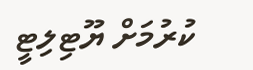ކުރުމަށް ޔޫޓިލިޓީ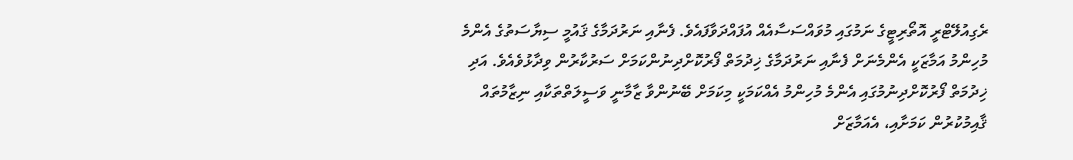ރެގިއުލޭޓްރީ އޮތޯރިޓީގެ ނަމުގައި މުވައްސަސާއެއް އުފައްދަވާފައެވެ. ފެނާއި ނަރުދަމާގެ ޤައުމީ ސިޔާސަތުގެ އެންމެ މުހިންމު އަމާޒަކީ އެންމެނަށް ފެނާއި ނަރުދަމާގެ ޚިދުމަތް ފޯރުކޮށްދިނުންކަމަށް ސަރުކާރުން ވިދާޅުވެއެވެ. އަދި ޚިދުމަތް ފޯރުކޮށްދިނުމުގައި އެންމެ މުހިންމު އެއްކަމަކީ މިކަމަށް ބޭނުންވާ ޒާމާނީ ވަސީލަތްތަކާއި ނިޒާމުތައް ޤާއިމުކުރުން ކަމަށާއި، އެއަމާޒަށް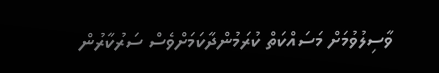ވާސިލުވުމަށް މަސައްކަތް ކުރަމުންދާކަމަށްވެސް ސަރުކާރުން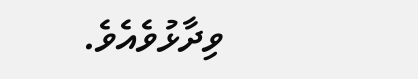ވިދާޅުވެއެވެ.